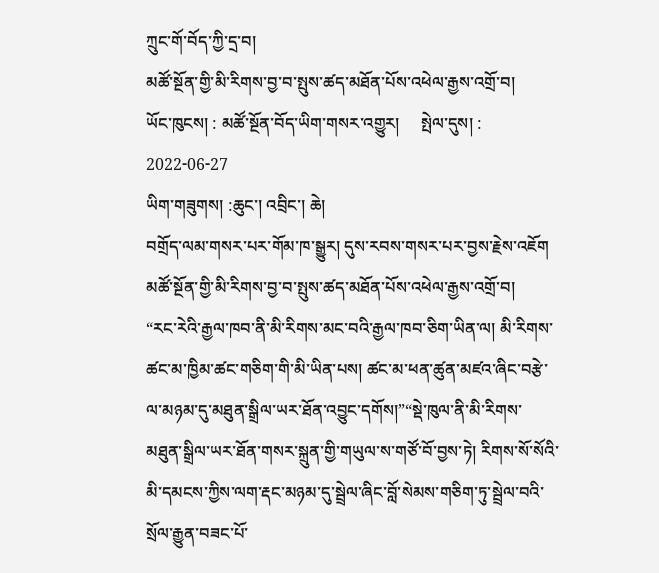ཀྲུང་གོ་བོད་ཀྱི་དྲ་བ།
མཚོ་སྔོན་གྱི་མི་རིགས་བྱ་བ་སྤུས་ཚད་མཐོན་པོས་འཕེལ་རྒྱས་འགྲོ་བ།
ཡོང་ཁུངས། : མཚོ་སྔོན་བོད་ཡིག་གསར་འགྱུར།     སྤེལ་དུས། : 2022-06-27
ཡིག་གཟུགས། :ཆུང་། འབྲིང་། ཆེ།
བགྲོད་ལམ་གསར་པར་གོམ་ཁ་སྒྱུར། དུས་རབས་གསར་པར་བྱས་རྗེས་འཇོག
མཚོ་སྔོན་གྱི་མི་རིགས་བྱ་བ་སྤུས་ཚད་མཐོན་པོས་འཕེལ་རྒྱས་འགྲོ་བ།
“རང་རེའི་རྒྱལ་ཁབ་ནི་མི་རིགས་མང་བའི་རྒྱལ་ཁབ་ཅིག་ཡིན་ལ། མི་རིགས་ཚང་མ་ཁྱིམ་ཚང་གཅིག་གི་མི་ཡིན་པས། ཚང་མ་ཕན་ཚུན་མཛའ་ཞིང་བརྩེ་ལ་མཉམ་དུ་མཐུན་སྒྲིལ་ཡར་ཐོན་འབྱུང་དགོས།”“སྡེ་ཁུལ་ནི་མི་རིགས་མཐུན་སྒྲིལ་ཡར་ཐོན་གསར་སྐྲུན་གྱི་གཡུལ་ས་གཙོ་བོ་བྱས་ཏེ། རིགས་སོ་སོའི་མི་དམངས་ཀྱིས་ལག་རྡང་མཉམ་དུ་སྦྲེལ་ཞིང་བློ་སེམས་གཅིག་ཏུ་སྦྲེལ་བའི་སྲོལ་རྒྱུན་བཟང་པོ་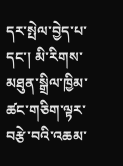དར་སྤེལ་བྱེད་པ་དང་། མི་རིགས་མཐུན་སྒྲིལ་ཁྱིམ་ཚང་གཅིག་ལྟར་བརྩེ་བའི་འཆམ་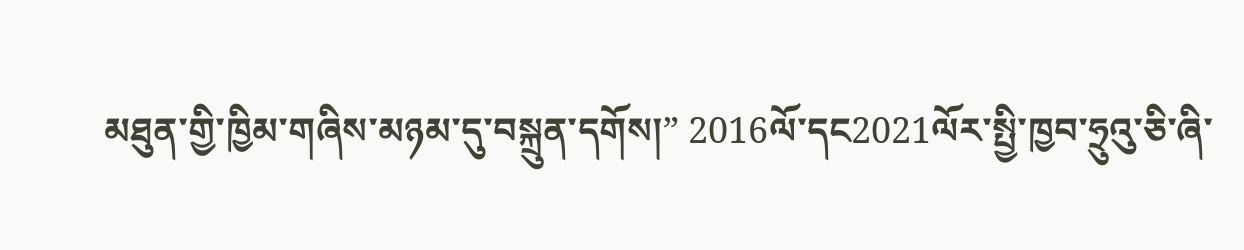མཐུན་གྱི་ཁྱིམ་གཞིས་མཉམ་དུ་བསྐྲུན་དགོས།” 2016ལོ་དང2021ལོར་སྤྱི་ཁྱབ་ཧྲུའུ་ཅི་ཞི་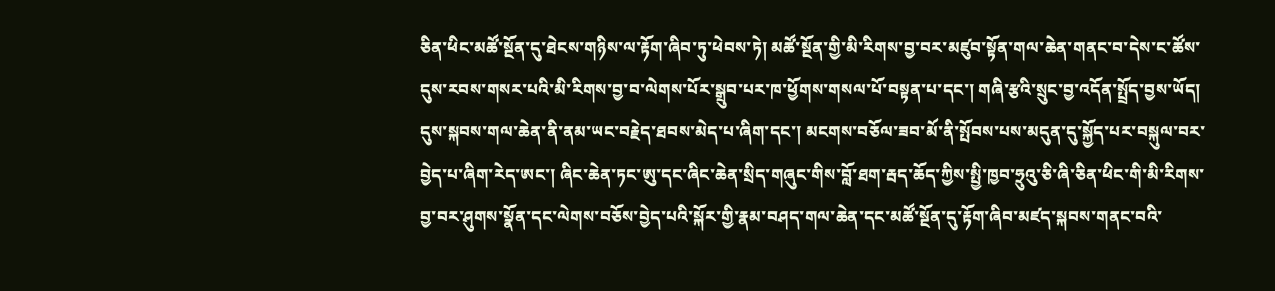ཅིན་ཕིང་མཚོ་སྔོན་དུ་ཐེངས་གཉིས་ལ་རྟོག་ཞིབ་ཏུ་ཕེབས་ཏེ། མཚོ་སྔོན་གྱི་མི་རིགས་བྱ་བར་མཛུབ་སྟོན་གལ་ཆེན་གནང་བ་དེས་ང་ཚོས་དུས་རབས་གསར་པའི་མི་རིགས་བྱ་བ་ལེགས་པོར་སྒྲུབ་པར་ཁ་ཕྱོགས་གསལ་པོ་བསྟན་པ་དང་། གཞི་རྩའི་སྲུང་བྱ་འདོན་སྤྲོད་བྱས་ཡོད།
དུས་སྐབས་གལ་ཆེན་ནི་ནམ་ཡང་བརྗེད་ཐབས་མེད་པ་ཞིག་དང་། མངགས་བཅོལ་ཟབ་མོ་ནི་སྤོབས་པས་མདུན་དུ་སྐྱོད་པར་བསྐུལ་བར་བྱེད་པ་ཞིག་རེད་ཨང་། ཞིང་ཆེན་ཏང་ཨུ་དང་ཞིང་ཆེན་སྲིད་གཞུང་གིས་བློ་ཐག་རྦད་ཆོད་ཀྱིས་སྤྱི་ཁྱབ་ཧྲུའུ་ཅི་ཞི་ཅིན་ཕིང་གི་མི་རིགས་བྱ་བར་ཤུགས་སྣོན་དང་ལེགས་བཅོས་བྱེད་པའི་སྐོར་གྱི་རྣམ་བཤད་གལ་ཆེན་དང་མཚོ་སྔོན་དུ་རྟོག་ཞིབ་མཛད་སྐབས་གནང་བའི་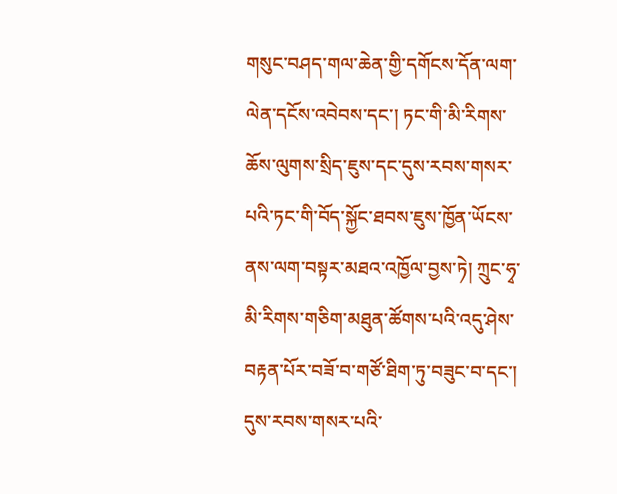གསུང་བཤད་གལ་ཆེན་གྱི་དགོངས་དོན་ལག་ལེན་དངོས་འབེབས་དང་། ཏང་གི་མི་རིགས་ཆོས་ལུགས་སྲིད་ཇུས་དང་དུས་རབས་གསར་པའི་ཏང་གི་བོད་སྐྱོང་ཐབས་ཇུས་ཁྱོན་ཡོངས་ནས་ལག་བསྟར་མཐའ་འཁྱོལ་བྱས་ཏེ། ཀྲུང་ཧྭ་མི་རིགས་གཅིག་མཐུན་ཚོགས་པའི་འདུ་ཤེས་བརྟན་པོར་བཟོ་བ་གཙོ་ཐིག་ཏུ་བཟུང་བ་དང་། དུས་རབས་གསར་པའི་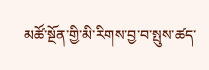མཚོ་སྔོན་གྱི་མི་རིགས་བྱ་བ་སྤུས་ཚད་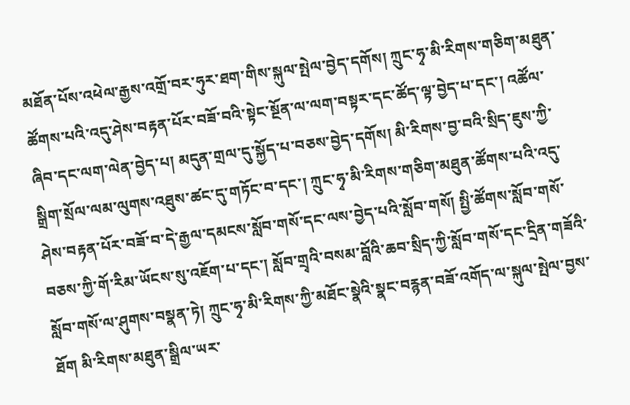མཐོན་པོས་འཕེལ་རྒྱས་འགྲོ་བར་ཧུར་ཐག་གིས་སྐུལ་སྤེལ་བྱེད་དགོས། ཀྲུང་ཧྭ་མི་རིགས་གཅིག་མཐུན་ཚོགས་པའི་འདུ་ཤེས་བརྟན་པོར་བཟོ་བའི་སྟེང་སྔོན་ལ་ལག་བསྟར་དང་ཚོད་ལྟ་བྱེད་པ་དང་། འཚོལ་ཞིབ་དང་ལག་ལེན་བྱེད་པ། མདུན་གྲལ་དུ་སྐྱོད་པ་བཅས་བྱེད་དགོས། མི་རིགས་བྱ་བའི་སྲིད་ཇུས་ཀྱི་སྒྲིག་སྲོལ་ལམ་ལུགས་འཐུས་ཚང་དུ་གཏོང་བ་དང་། ཀྲུང་ཧྭ་མི་རིགས་གཅིག་མཐུན་ཚོགས་པའི་འདུ་ཤེས་བརྟན་པོར་བཟོ་བ་དེ་རྒྱལ་དམངས་སློབ་གསོ་དང་ལས་བྱེད་པའི་སློབ་གསོ། སྤྱི་ཚོགས་སློབ་གསོ་བཅས་ཀྱི་གོ་རིམ་ཡོངས་སུ་འཇོག་པ་དང་། སློབ་གྲྭའི་བསམ་བློའི་ཆབ་སྲིད་ཀྱི་སློབ་གསོ་དང་དྲིན་གཟོའི་སློབ་གསོ་ལ་ཤུགས་བསྣན་ཏེ། ཀྲུང་ཧྭ་མི་རིགས་ཀྱི་མཐོང་སྣེའི་སྣང་བརྙན་བཟོ་འགོད་ལ་སྐུལ་སྤེལ་བྱས་ཐོག མི་རིགས་མཐུན་སྒྲིལ་ཡར་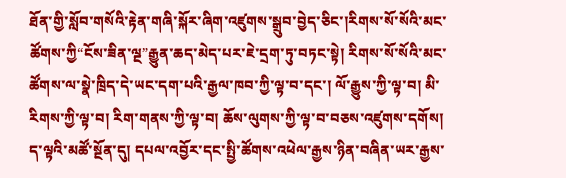ཐོན་གྱི་སློབ་གསོའི་རྟེན་གཞི་སྐོར་ཞིག་འཛུགས་སྒྲུབ་བྱེད་ཅིང་།རིགས་སོ་སོའི་མང་ཚོགས་ཀྱི“ངོས་ཟིན་ལྔ”རྒྱུན་ཆད་མེད་པར་ཇེ་དྲག་ཏུ་བཏང་སྟེ། རིགས་སོ་སོའི་མང་ཚོགས་ལ་སྣེ་ཁྲིད་དེ་ཡང་དག་པའི་རྒྱལ་ཁབ་ཀྱི་ལྟ་བ་དང་། ལོ་རྒྱུས་ཀྱི་ལྟ་བ། མི་རིགས་ཀྱི་ལྟ་བ། རིག་གནས་ཀྱི་ལྟ་བ། ཆོས་ལུགས་ཀྱི་ལྟ་བ་བཅས་འཛུགས་དགོས།
ད་ལྟའི་མཚོ་སྔོན་དུ། དཔལ་འབྱོར་དང་སྤྱི་ཚོགས་འཕེལ་རྒྱས་ཉིན་བཞིན་ཡར་རྒྱས་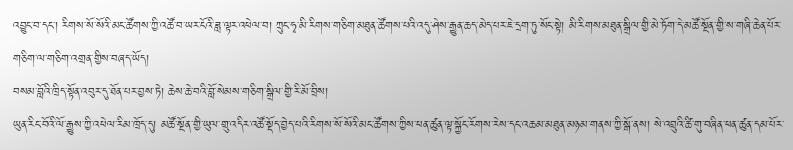འབྱུང་བ་དང་། རིགས་སོ་སོའི་མང་ཚོགས་ཀྱི་འཚོ་བ་ཡར་ངོའི་ཟླ་ལྟར་འཕེལ་བ། ཀྲུང་ཧྭ་མི་རིགས་གཅིག་མཐུན་ཚོགས་པའི་འདུ་ཤེས་རྒྱུན་ཆད་མེད་པར་ཇེ་དྲག་ཏུ་སོང་སྟེ། མི་རིགས་མཐུན་སྒྲིལ་གྱི་མེ་ཏོག་དེ་མཚོ་སྔོན་གྱི་ས་གཞི་ཆེན་པོར་གཅིག་ལ་གཅིག་འགྲན་གྱིས་བཞད་ཡོད།
བསམ་བློའི་ཁྲིད་སྟོན་འབུར་དུ་ཐོན་པར་བྱས་ཏེ། ཆེས་ཆེ་བའི་བློ་སེམས་གཅིག་སྒྲིལ་གྱི་རི་མོ་བྲིས།
ཡུན་རིང་བོའི་ལོ་རྒྱུས་ཀྱི་འཕེལ་རིམ་ཁྲོད་དུ། མཚོ་སྔོན་གྱི་ཡུལ་གྲུ་འདིར་འཚོ་སྡོད་བྱེད་པའི་རིགས་སོ་སོའི་མང་ཚོགས་ཀྱིས་ཕན་ཚུན་ལྟ་སྐྱོང་རོགས་རེས་དང་འཆམ་མཐུན་མཉམ་གནས་ཀྱི་སྒོ་ནས། སེ་འབྲུའི་ཚི་གུ་བཞིན་ཕན་ཚུན་དམ་པོར་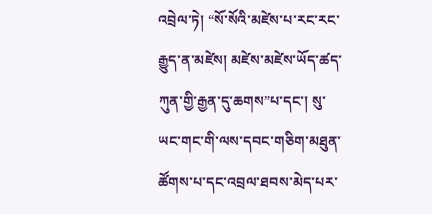འབྲེལ་ཏེ། “སོ་སོའི་མཛེས་པ་རང་རང་རྒྱུད་ན་མཛེས། མཛེས་མཛེས་ཡོད་ཚད་ཀུན་གྱི་རྒྱན་དུ་ཆགས”པ་དང་། སུ་ཡང་གང་གི་ལས་དབང་གཅིག་མཐུན་ཚོགས་པ་དང་འབྲལ་ཐབས་མེད་པར་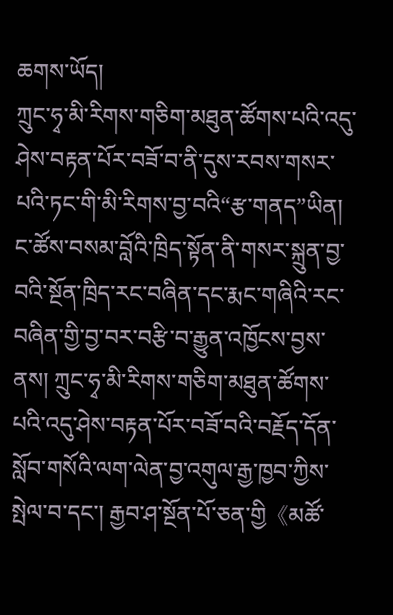ཆགས་ཡོད།
ཀྲུང་ཧྭ་མི་རིགས་གཅིག་མཐུན་ཚོགས་པའི་འདུ་ཤེས་བརྟན་པོར་བཟོ་བ་ནི་དུས་རབས་གསར་པའི་ཏང་གི་མི་རིགས་བྱ་བའི“རྩ་གནད”ཡིན། ང་ཚོས་བསམ་བློའི་ཁྲིད་སྟོན་ནི་གསར་སྐྲུན་བྱ་བའི་སྔོན་ཁྲིད་རང་བཞིན་དང་རྨང་གཞིའི་རང་བཞིན་གྱི་བྱ་བར་བརྩི་བ་རྒྱུན་འཁྱོངས་བྱས་ནས། ཀྲུང་ཧྭ་མི་རིགས་གཅིག་མཐུན་ཚོགས་པའི་འདུ་ཤེས་བརྟན་པོར་བཟོ་བའི་བརྗོད་དོན་སློབ་གསོའི་ལག་ལེན་བྱ་འགུལ་རྒྱ་ཁྱབ་ཀྱིས་སྤེལ་བ་དང་། རྒྱབ་ཤ་སྔོན་པོ་ཅན་གྱི《མཚོ་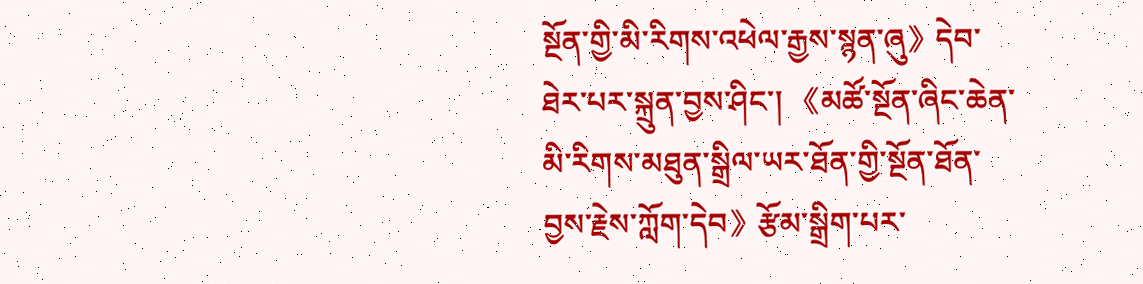སྔོན་གྱི་མི་རིགས་འཕེལ་རྒྱས་སྙན་ཞུ》དེབ་ཐེར་པར་སྐྲུན་བྱས་ཤིང་། 《མཚོ་སྔོན་ཞིང་ཆེན་མི་རིགས་མཐུན་སྒྲིལ་ཡར་ཐོན་གྱི་སྔོན་ཐོན་བྱས་རྗེས་ཀློག་དེབ》རྩོམ་སྒྲིག་པར་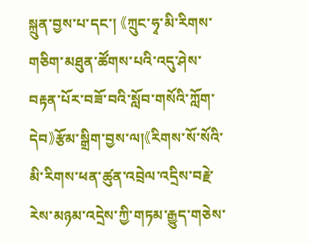སྐྲུན་བྱས་པ་དང་། 《ཀྲུང་ཧྭ་མི་རིགས་གཅིག་མཐུན་ཚོགས་པའི་འདུ་ཤེས་བརྟན་པོར་བཟོ་བའི་སློབ་གསོའི་ཀློག་དེབ》རྩོམ་སྒྲིག་བྱས་ལ།《རིགས་སོ་སོའི་མི་རིགས་ཕན་ཚུན་འབྲེལ་འདྲིས་བརྗེ་རེས་མཉམ་འདྲེས་ཀྱི་གཏམ་རྒྱུད་གཅེས་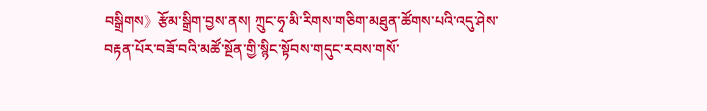བསྒྲིགས》རྩོམ་སྒྲིག་བྱས་ནས། ཀྲུང་ཧྭ་མི་རིགས་གཅིག་མཐུན་ཚོགས་པའི་འདུ་ཤེས་བརྟན་པོར་བཟོ་བའི་མཚོ་སྔོན་གྱི་སྙིང་སྟོབས་གདུང་རབས་གསོ་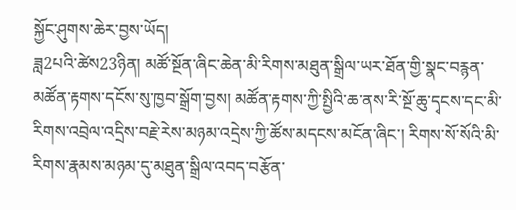སྐྱོང་ཤུགས་ཆེར་བྱས་ཡོད།
ཟླ2པའི་ཚེས23ཉིན། མཚོ་སྔོན་ཞིང་ཆེན་མི་རིགས་མཐུན་སྒྲིལ་ཡར་ཐོན་གྱི་སྣང་བརྙན་མཚོན་རྟགས་དངོས་སུ་ཁྱབ་སྒྲོག་བྱས། མཚོན་རྟགས་ཀྱི་སྤྱིའི་ཆ་ནས་རི་སྔོ་ཆུ་དྭངས་དང་མི་རིགས་འབྲེལ་འདྲིས་བརྗེ་རེས་མཉམ་འདྲེས་ཀྱི་ཚོས་མདངས་མངོན་ཞིང་། རིགས་སོ་སོའི་མི་རིགས་རྣམས་མཉམ་དུ་མཐུན་སྒྲིལ་འབད་བརྩོན་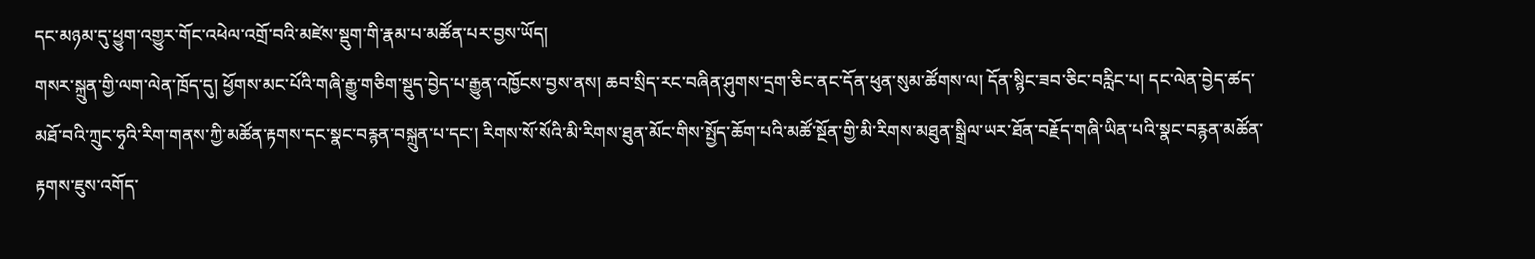དང་མཉམ་དུ་ཕྱུག་འགྱུར་གོང་འཕེལ་འགྲོ་བའི་མཛེས་སྡུག་གི་རྣམ་པ་མཚོན་པར་བྱས་ཡོད།
གསར་སྐྲུན་གྱི་ལག་ལེན་ཁྲོད་དུ། ཕྱོགས་མང་པོའི་གཞི་རྒྱུ་གཅིག་སྡུད་བྱེད་པ་རྒྱུན་འཁྱོངས་བྱས་ནས། ཆབ་སྲིད་རང་བཞིན་ཤུགས་དྲག་ཅིང་ནང་དོན་ཕུན་སུམ་ཚོགས་ལ། དོན་སྙིང་ཟབ་ཅིང་བརླིང་པ། དང་ལེན་བྱེད་ཚད་མཐོ་བའི་ཀྲུང་ཧྭའི་རིག་གནས་ཀྱི་མཚོན་རྟགས་དང་སྣང་བརྙན་བསྐྲུན་པ་དང་། རིགས་སོ་སོའི་མི་རིགས་ཐུན་མོང་གིས་སྤྱོད་ཆོག་པའི་མཚོ་སྔོན་གྱི་མི་རིགས་མཐུན་སྒྲིལ་ཡར་ཐོན་བརྗོད་གཞི་ཡིན་པའི་སྣང་བརྙན་མཚོན་རྟགས་ཇུས་འགོད་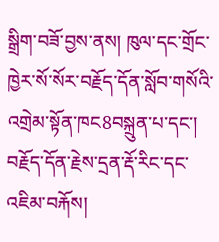སྒྲིག་བཟོ་བྱས་ནས། ཁུལ་དང་གྲོང་ཁྱེར་སོ་སོར་བརྗོད་དོན་སློབ་གསོའི་འགྲེམ་སྟོན་ཁང8བསྐྲུན་པ་དང་། བརྗོད་དོན་རྗེས་དྲན་རྡོ་རིང་དང་འཇིམ་བརྐོས།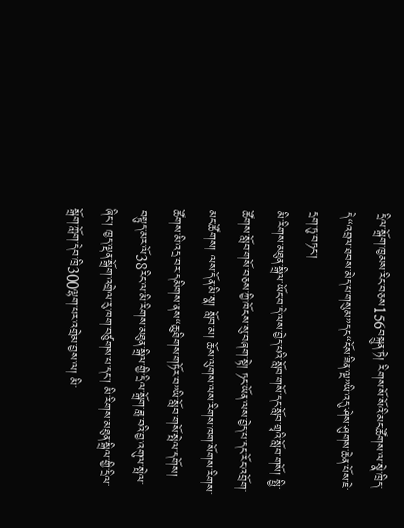དྲིལ་སྒྲོག་ཁྱམས་རིང་བཅས156བསྐྲུན་ཏེ། རིགས་སོ་སོའི་མང་ཚོགས་ལ་སྣེ་ཁྲིད་དེ“འབྲལ་ཐབས་མེད་པ་གསུམ”དང“ངོས་ཟིན་ལྔ”ཡི་འདུ་ཤེས་ཤུགས་ཆེན་པོས་ཇེ་དྲག་ཏུ་བཏང་།
མི་རིགས་མཐུན་སྒྲིལ་ཡོང་བ་དེ་ལས་བྱེད་པའི་སློབ་གསོ་དང་སློབ་གྲྭའི་སློབ་གསོ། སྤྱི་ཚོགས་སློབ་གསོ་བཅས་ཀྱི་ཁོངས་སུ་བཞག་སྟེ། ཏང་ཡོན་ལས་བྱེད་པ་དང་རོང་འབྲོག་མང་ཚོགས། ལས་དོན་མི་སྣ། སློབ་མ། ཆོས་ལུགས་ལས་རིགས་ཁག་སོགས་རིགས་ཚོགས་མི་འདྲ་བར་དམིགས་ནས“ཆུ་ཐིགས་གཏོར་བ”ཡི་སློབ་གསོ་སྤེལ་དགོས། བསྟུད་མར་ལོ38རིང་ལ་མི་རིགས་མཐུན་སྒྲིལ་གྱི་དྲིལ་སྒྲོག་ཟླ་བའི་བྱ་འགུལ་སྤེལ་ཞིང་། ཁྱད་ལྡན་སྒྲོག་འགྲེལ་རུ་ཁག་བཙུགས་པ་དང་། མི་རིགས་མཐུན་སྒྲིལ་གྱི་དྲིལ་སྒྲོག་ཀློག་དེབ་ཁྲི300ལྷག་པར་འགྲེམ་བྱས་ལ། མི་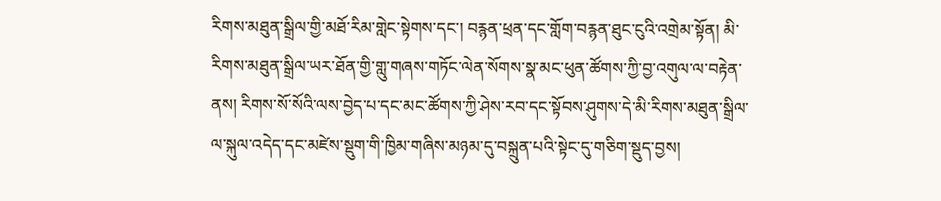རིགས་མཐུན་སྒྲིལ་གྱི་མཐོ་རིམ་གླེང་སྟེགས་དང་། བརྙན་ཕྲན་དང་གློག་བརྙན་ཐུང་ངུའི་འགྲེམ་སྟོན། མི་རིགས་མཐུན་སྒྲིལ་ཡར་ཐོན་གྱི་གླུ་གཞས་གཏོང་ལེན་སོགས་སྣ་མང་ཕུན་ཚོགས་ཀྱི་བྱ་འགུལ་ལ་བརྟེན་ནས། རིགས་སོ་སོའི་ལས་བྱེད་པ་དང་མང་ཚོགས་ཀྱི་ཤེས་རབ་དང་སྟོབས་ཤུགས་དེ་མི་རིགས་མཐུན་སྒྲིལ་ལ་སྐུལ་འདེད་དང་མཛེས་སྡུག་གི་ཁྱིམ་གཞིས་མཉམ་དུ་བསྐྲུན་པའི་སྟེང་དུ་གཅིག་སྡུད་བྱས།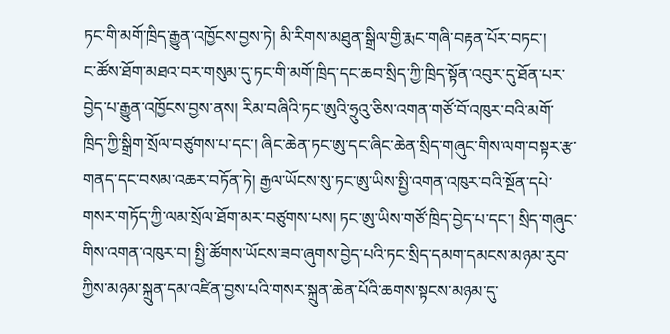ཏང་གི་མགོ་ཁྲིད་རྒྱུན་འཁྱོངས་བྱས་ཏེ། མི་རིགས་མཐུན་སྒྲིལ་གྱི་རྨང་གཞི་བརྟན་པོར་བཏང་།
ང་ཚོས་ཐོག་མཐའ་བར་གསུམ་དུ་ཏང་གི་མགོ་ཁྲིད་དང་ཆབ་སྲིད་ཀྱི་ཁྲིད་སྟོན་འབུར་དུ་ཐོན་པར་བྱེད་པ་རྒྱུན་འཁྱོངས་བྱས་ནས། རིམ་བཞིའི་ཏང་ཨུའི་ཧྲུའུ་ཅིས་འགན་གཙོ་བོ་འཁུར་བའི་མགོ་ཁྲིད་ཀྱི་སྒྲིག་སྲོལ་བཙུགས་པ་དང་། ཞིང་ཆེན་ཏང་ཨུ་དང་ཞིང་ཆེན་སྲིད་གཞུང་གིས་ལག་བསྟར་རྩ་གནད་དང་བསམ་འཆར་བཏོན་ཏེ། རྒྱལ་ཡོངས་སུ་ཏང་ཨུ་ཡིས་སྤྱི་འགན་འཁུར་བའི་སྔོན་དཔེ་གསར་གཏོད་ཀྱི་ལམ་སྲོལ་ཐོག་མར་བཙུགས་པས། ཏང་ཨུ་ཡིས་གཙོ་ཁྲིད་བྱེད་པ་དང་། སྲིད་གཞུང་གིས་འགན་འཁུར་བ། སྤྱི་ཚོགས་ཡོངས་ཟབ་ཞུགས་བྱེད་པའི་ཏང་སྲིད་དམག་དམངས་མཉམ་རུབ་ཀྱིས་མཉམ་སྐྲུན་དམ་འཛིན་བྱས་པའི་གསར་སྐྲུན་ཆེན་པོའི་ཆགས་སྟངས་མཉམ་དུ་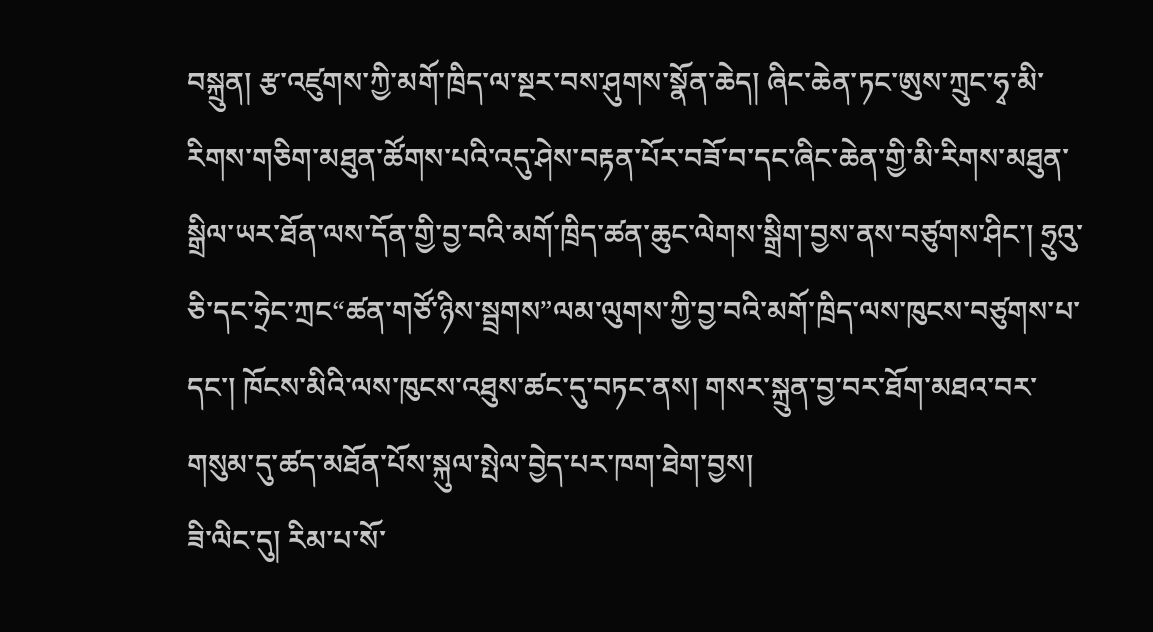བསྐྲུན། རྩ་འཛུགས་ཀྱི་མགོ་ཁྲིད་ལ་སྔར་བས་ཤུགས་སྣོན་ཆེད། ཞིང་ཆེན་ཏང་ཨུས་ཀྲུང་ཧྭ་མི་རིགས་གཅིག་མཐུན་ཚོགས་པའི་འདུ་ཤེས་བརྟན་པོར་བཟོ་བ་དང་ཞིང་ཆེན་གྱི་མི་རིགས་མཐུན་སྒྲིལ་ཡར་ཐོན་ལས་དོན་གྱི་བྱ་བའི་མགོ་ཁྲིད་ཚན་ཆུང་ལེགས་སྒྲིག་བྱས་ནས་བཙུགས་ཤིང་། ཧྲུའུ་ཅི་དང་ཧྲེང་ཀྲང“ཚན་གཙོ་ཉིས་སྦྲགས”ལམ་ལུགས་ཀྱི་བྱ་བའི་མགོ་ཁྲིད་ལས་ཁུངས་བཙུགས་པ་དང་། ཁོངས་མིའི་ལས་ཁུངས་འཐུས་ཚང་དུ་བཏང་ནས། གསར་སྐྲུན་བྱ་བར་ཐོག་མཐའ་བར་གསུམ་དུ་ཚད་མཐོན་པོས་སྐུལ་སྤེལ་བྱེད་པར་ཁག་ཐེག་བྱས།
ཟི་ལིང་དུ། རིམ་པ་སོ་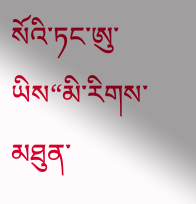སོའི་ཏང་ཨུ་ཡིས“མི་རིགས་མཐུན་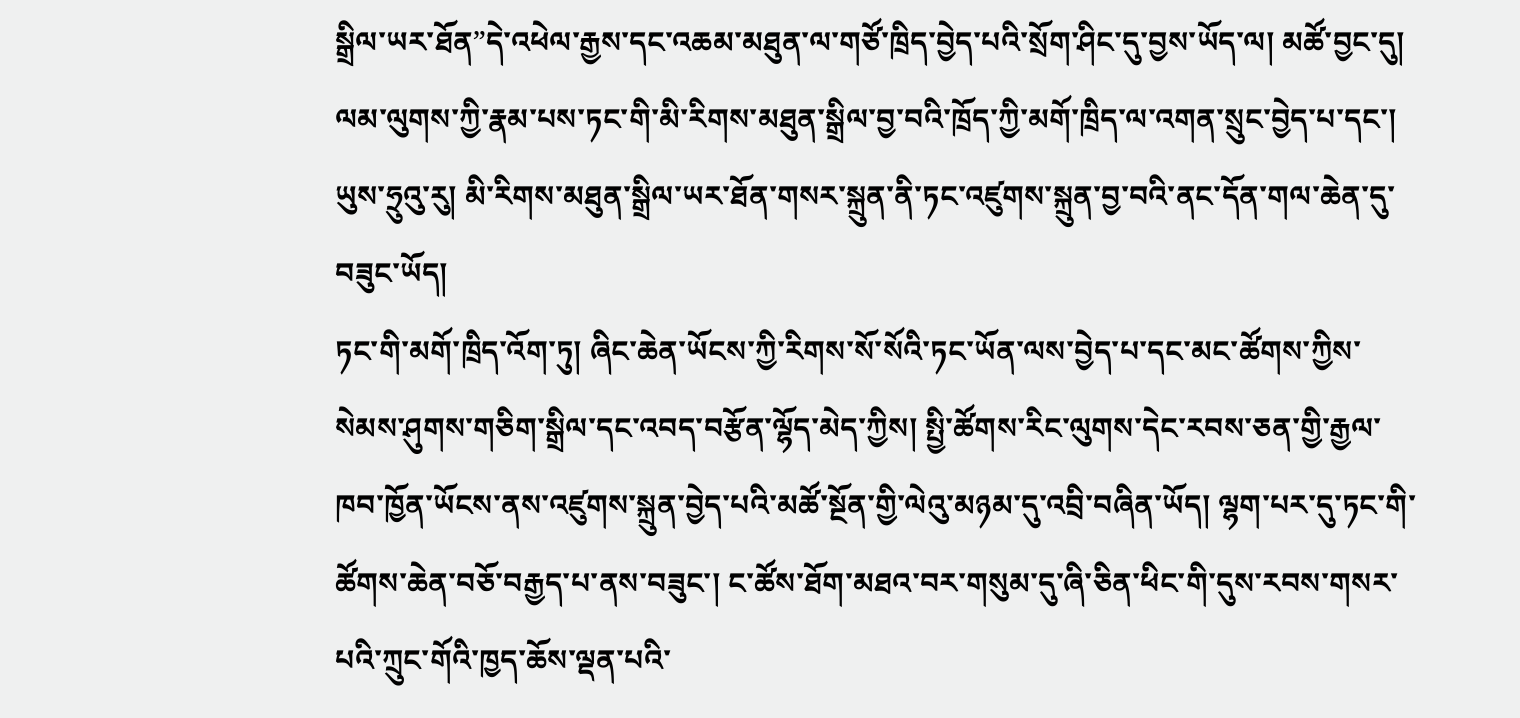སྒྲིལ་ཡར་ཐོན”དེ་འཕེལ་རྒྱས་དང་འཆམ་མཐུན་ལ་གཙོ་ཁྲིད་བྱེད་པའི་སྲོག་ཤིང་དུ་བྱས་ཡོད་ལ། མཚོ་བྱང་དུ། ལམ་ལུགས་ཀྱི་རྣམ་པས་ཏང་གི་མི་རིགས་མཐུན་སྒྲིལ་བྱ་བའི་ཁྲོད་ཀྱི་མགོ་ཁྲིད་ལ་འགན་སྲུང་བྱེད་པ་དང་། ཡུས་ཧྲུའུ་རུ། མི་རིགས་མཐུན་སྒྲིལ་ཡར་ཐོན་གསར་སྐྲུན་ནི་ཏང་འཛུགས་སྐྲུན་བྱ་བའི་ནང་དོན་གལ་ཆེན་དུ་བཟུང་ཡོད།
ཏང་གི་མགོ་ཁྲིད་འོག་ཏུ། ཞིང་ཆེན་ཡོངས་ཀྱི་རིགས་སོ་སོའི་ཏང་ཡོན་ལས་བྱེད་པ་དང་མང་ཚོགས་ཀྱིས་སེམས་ཤུགས་གཅིག་སྒྲིལ་དང་འབད་བརྩོན་ལྷོད་མེད་ཀྱིས། སྤྱི་ཚོགས་རིང་ལུགས་དེང་རབས་ཅན་གྱི་རྒྱལ་ཁབ་ཁྱོན་ཡོངས་ནས་འཛུགས་སྐྲུན་བྱེད་པའི་མཚོ་སྔོན་གྱི་ལེའུ་མཉམ་དུ་འབྲི་བཞིན་ཡོད། ལྷག་པར་དུ་ཏང་གི་ཚོགས་ཆེན་བཅོ་བརྒྱད་པ་ནས་བཟུང་། ང་ཚོས་ཐོག་མཐའ་བར་གསུམ་དུ་ཞི་ཅིན་ཕིང་གི་དུས་རབས་གསར་པའི་ཀྲུང་གོའི་ཁྱད་ཆོས་ལྡན་པའི་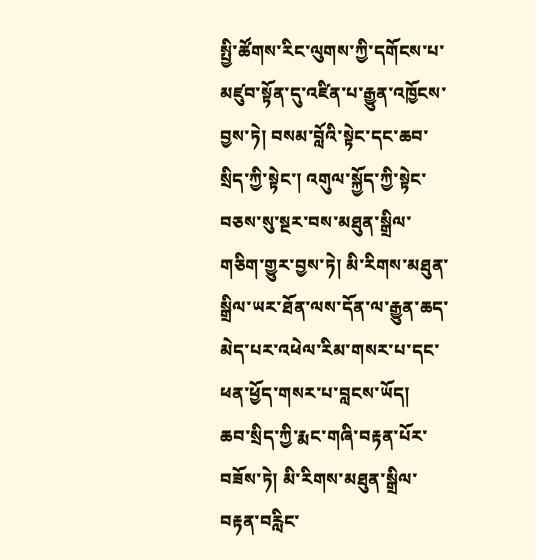སྤྱི་ཚོགས་རིང་ལུགས་ཀྱི་དགོངས་པ་མཛུབ་སྟོན་དུ་འཛིན་པ་རྒྱུན་འཁྱོངས་བྱས་ཏེ། བསམ་བློའི་སྟེང་དང་ཆབ་སྲིད་ཀྱི་སྟེང་། འགུལ་སྐྱོད་ཀྱི་སྟེང་བཅས་སུ་སྔར་བས་མཐུན་སྒྲིལ་གཅིག་གྱུར་བྱས་ཏེ། མི་རིགས་མཐུན་སྒྲིལ་ཡར་ཐོན་ལས་དོན་ལ་རྒྱུན་ཆད་མེད་པར་འཕེལ་རིམ་གསར་པ་དང་ཕན་ཕྱོད་གསར་པ་བླངས་ཡོད།
ཆབ་སྲིད་ཀྱི་རྨང་གཞི་བརྟན་པོར་བཟོས་ཏེ། མི་རིགས་མཐུན་སྒྲིལ་བརྟན་བརླིང་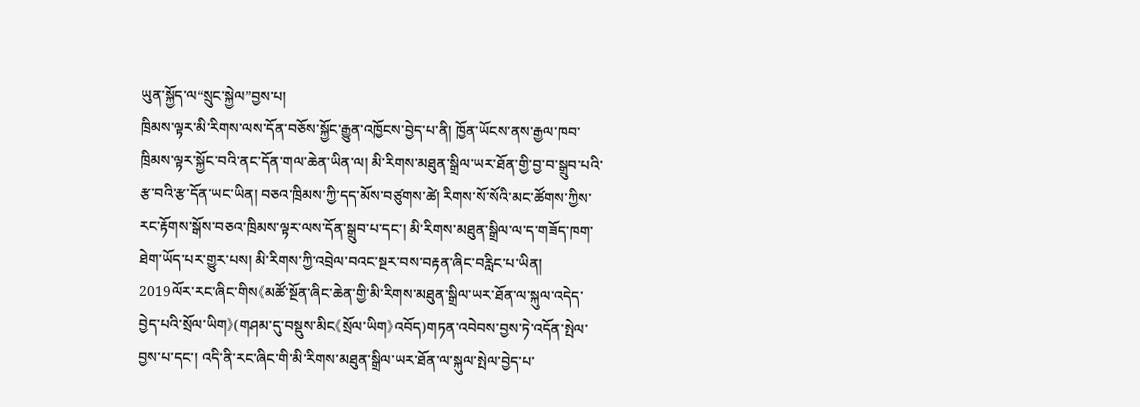ཡུན་སྐྱོད་ལ“སྲུང་སྐྱེལ”བྱས་པ།
ཁྲིམས་ལྟར་མི་རིགས་ལས་དོན་བཅོས་སྐྱོང་རྒྱུན་འཁྱོངས་བྱེད་པ་ནི། ཁྱོན་ཡོངས་ནས་རྒྱལ་ཁབ་ཁྲིམས་ལྟར་སྐྱོང་བའི་ནང་དོན་གལ་ཆེན་ཡིན་ལ། མི་རིགས་མཐུན་སྒྲིལ་ཡར་ཐོན་གྱི་བྱ་བ་སྒྲུབ་པའི་རྩ་བའི་རྩ་དོན་ཡང་ཡིན། བཅའ་ཁྲིམས་ཀྱི་དད་མོས་བཙུགས་ཚེ། རིགས་སོ་སོའི་མང་ཚོགས་ཀྱིས་རང་རྟོགས་སྒོས་བཅའ་ཁྲིམས་ལྟར་ལས་དོན་སྒྲུབ་པ་དང་། མི་རིགས་མཐུན་སྒྲིལ་ལ་ད་གཟོད་ཁག་ཐེག་ཡོད་པར་གྱུར་པས། མི་རིགས་ཀྱི་འབྲེལ་བའང་སྔར་བས་བརྟན་ཞིང་བརླིང་པ་ཡིན།
2019ལོར་རང་ཞིང་གིས《མཚོ་སྔོན་ཞིང་ཆེན་གྱི་མི་རིགས་མཐུན་སྒྲིལ་ཡར་ཐོན་ལ་སྐུལ་འདེད་བྱེད་པའི་སྲོལ་ཡིག》(གཤམ་དུ་བསྡུས་མིང《སྲོལ་ཡིག》འབོད)གཏན་འབེབས་བྱས་ཏེ་འདོན་སྤེལ་བྱས་པ་དང་། འདི་ནི་རང་ཞིང་གི་མི་རིགས་མཐུན་སྒྲིལ་ཡར་ཐོན་ལ་སྐུལ་སྤེལ་བྱེད་པ་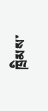ཁྲིམས་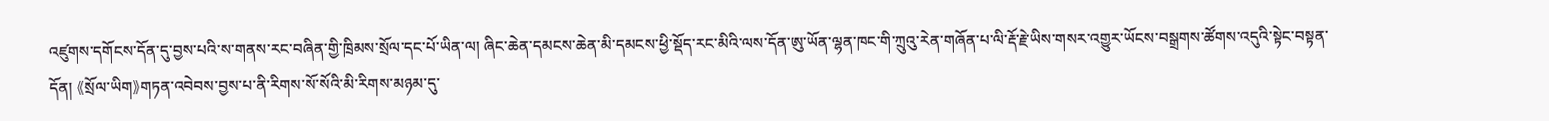འཛུགས་དགོངས་དོན་དུ་བྱས་པའི་ས་གནས་རང་བཞིན་གྱི་ཁྲིམས་སྲོལ་དང་པོ་ཡིན་ལ། ཞིང་ཆེན་དམངས་ཆེན་མི་དམངས་ཕྱི་སྡོད་རང་མིའི་ལས་དོན་ཨུ་ཡོན་ལྷན་ཁང་གི་ཀྲུའུ་རེན་གཞོན་པ་ལི་རྡོ་རྗེ་ཡིས་གསར་འགྱུར་ཡོངས་བསྒྲགས་ཚོགས་འདུའི་སྟེང་བསྟན་དོན། 《སྲོལ་ཡིག》གཏན་འབེབས་བྱས་པ་ནི་རིགས་སོ་སོའི་མི་རིགས་མཉམ་དུ་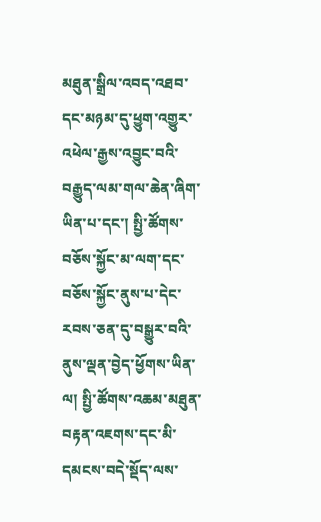མཐུན་སྒྲིལ་འབད་འཐབ་དང་མཉམ་དུ་ཕྱུག་འགྱུར་འཕེལ་རྒྱས་འབྱུང་བའི་བརྒྱུད་ལམ་གལ་ཆེན་ཞིག་ཡིན་པ་དང་། སྤྱི་ཚོགས་བཅོས་སྐྱོང་མ་ལག་དང་བཅོས་སྐྱོང་ནུས་པ་དེང་རབས་ཅན་དུ་བསྒྱུར་བའི་ནུས་ལྡན་བྱེད་ཕྱོགས་ཡིན་ལ། སྤྱི་ཚོགས་འཆམ་མཐུན་བརྟན་འཇགས་དང་མི་དམངས་བདེ་སྡོད་ལས་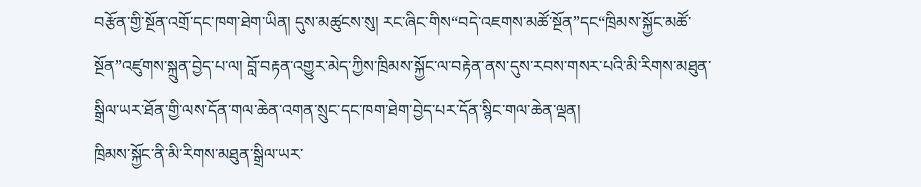བརྩོན་གྱི་སྔོན་འགྲོ་དང་ཁག་ཐེག་ཡིན། དུས་མཚུངས་སུ། རང་ཞིང་གིས“བདེ་འཇགས་མཚོ་སྔོན”དང“ཁྲིམས་སྐྱོང་མཚོ་སྔོན”འཛུགས་སྐྲུན་བྱེད་པ་ལ། བློ་བརྟན་འགྱུར་མེད་ཀྱིས་ཁྲིམས་སྐྱོང་ལ་བརྟེན་ནས་དུས་རབས་གསར་པའི་མི་རིགས་མཐུན་སྒྲིལ་ཡར་ཐོན་གྱི་ལས་དོན་གལ་ཆེན་འགན་སྲུང་དང་ཁག་ཐེག་བྱེད་པར་དོན་སྙིང་གལ་ཆེན་ལྡན།
ཁྲིམས་སྐྱོང་ནི་མི་རིགས་མཐུན་སྒྲིལ་ཡར་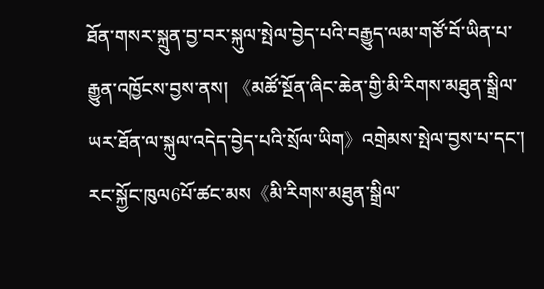ཐོན་གསར་སྐྲུན་བྱ་བར་སྐུལ་སྤེལ་བྱེད་པའི་བརྒྱུད་ལམ་གཙོ་བོ་ཡིན་པ་རྒྱུན་འཁྱོངས་བྱས་ནས། 《མཚོ་སྔོན་ཞིང་ཆེན་གྱི་མི་རིགས་མཐུན་སྒྲིལ་ཡར་ཐོན་ལ་སྐུལ་འདེད་བྱེད་པའི་སྲོལ་ཡིག》འགྲེམས་སྤེལ་བྱས་པ་དང་། རང་སྐྱོང་ཁུལ6པོ་ཚང་མས《མི་རིགས་མཐུན་སྒྲིལ་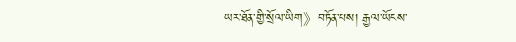ཡར་ཐོན་གྱི་སྲོལ་ཡིག》བཏོན་པས། རྒྱལ་ཡོངས་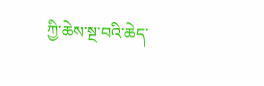ཀྱི་ཆེས་སྔ་བའི་ཆེད་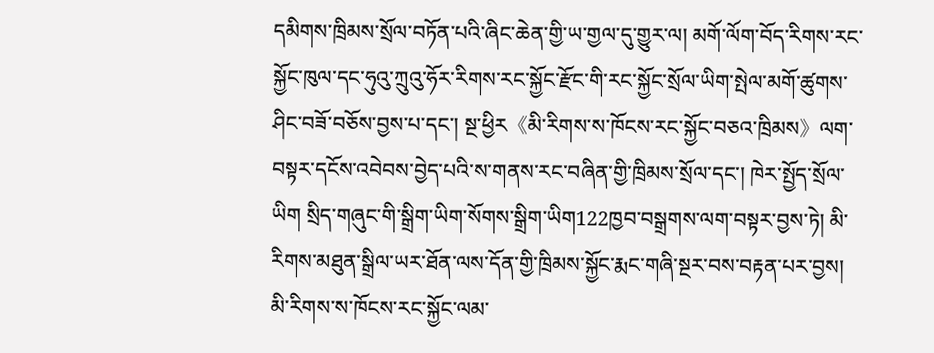དམིགས་ཁྲིམས་སྲོལ་བཏོན་པའི་ཞིང་ཆེན་གྱི་ཡ་གྱལ་དུ་གྱུར་ལ། མགོ་ལོག་བོད་རིགས་རང་སྐྱོང་ཁུལ་དང་ཧུའུ་ཀྲུའུ་ཧོར་རིགས་རང་སྐྱོང་རྫོང་གི་རང་སྐྱོང་སྲོལ་ཡིག་སྤེལ་མགོ་ཚུགས་ཤིང་བཟོ་བཅོས་བྱས་པ་དང་། སྔ་ཕྱིར《མི་རིགས་ས་ཁོངས་རང་སྐྱོང་བཅའ་ཁྲིམས》ལག་བསྟར་དངོས་འབེབས་བྱེད་པའི་ས་གནས་རང་བཞིན་གྱི་ཁྲིམས་སྲོལ་དང་། ཁེར་སྤྱོད་སྲོལ་ཡིག སྲིད་གཞུང་གི་སྒྲིག་ཡིག་སོགས་སྒྲིག་ཡིག122ཁྱབ་བསྒྲགས་ལག་བསྟར་བྱས་ཏེ། མི་རིགས་མཐུན་སྒྲིལ་ཡར་ཐོན་ལས་དོན་གྱི་ཁྲིམས་སྐྱོང་རྨང་གཞི་སྔར་བས་བརྟན་པར་བྱས། མི་རིགས་ས་ཁོངས་རང་སྐྱོང་ལམ་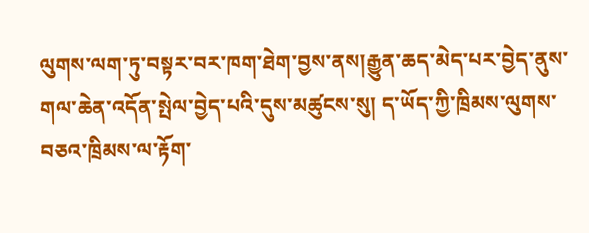ལུགས་ལག་ཏུ་བསྟར་བར་ཁག་ཐེག་བྱས་ནས།རྒྱུན་ཆད་མེད་པར་བྱེད་ནུས་གལ་ཆེན་འདོན་སྤེལ་བྱེད་པའི་དུས་མཚུངས་སུ། ད་ཡོད་ཀྱི་ཁྲིམས་ལུགས་བཅའ་ཁྲིམས་ལ་རྟོག་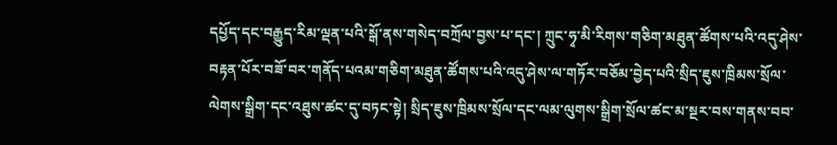དཔྱོད་དང་བརྒྱུད་རིམ་ལྡན་པའི་སྒོ་ནས་གསེད་བཀྲོལ་བྱས་པ་དང་། ཀྲུང་ཧྭ་མི་རིགས་གཅིག་མཐུན་ཚོགས་པའི་འདུ་ཤེས་བརྟན་པོར་བཟོ་བར་གནོད་པའམ་གཅིག་མཐུན་ཚོགས་པའི་འདུ་ཤེས་ལ་གཏོར་བཅོམ་བྱེད་པའི་སྲིད་ཇུས་ཁྲིམས་སྲོལ་ལེགས་སྒྲིག་དང་འཐུས་ཚང་དུ་བཏང་སྟེ། སྲིད་ཇུས་ཁྲིམས་སྲོལ་དང་ལམ་ལུགས་སྒྲིག་སྲོལ་ཚང་མ་སྔར་བས་གནས་བབ་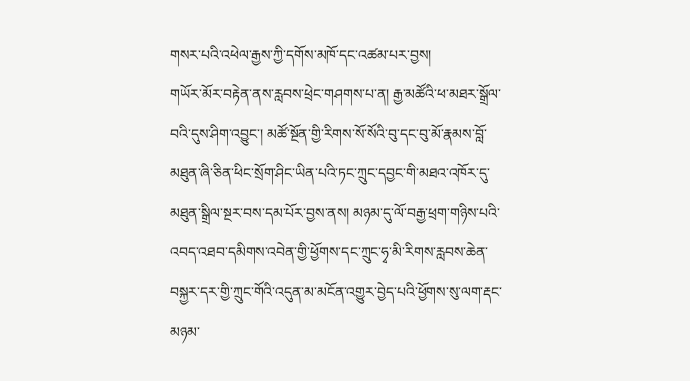གསར་པའི་འཕེལ་རྒྱས་ཀྱི་དགོས་མཁོ་དང་འཚམ་པར་བྱས།
གཡོར་མོར་བརྟེན་ནས་རླབས་ཕྲེང་གཤགས་པ་ན། རྒྱ་མཚོའི་ཕ་མཐར་སྒྲོལ་བའི་དུས་ཤིག་འབྱུང་། མཚོ་སྔོན་གྱི་རིགས་སོ་སོའི་བུ་དང་བུ་མོ་རྣམས་བློ་མཐུན་ཞི་ཅིན་ཕིང་སྲོག་ཤིང་ཡིན་པའི་ཏང་ཀྲུང་དབྱང་གི་མཐའ་འཁོར་དུ་མཐུན་སྒྲིལ་སྔར་བས་དམ་པོར་བྱས་ནས། མཉམ་དུ་ལོ་བརྒྱ་ཕྲག་གཉིས་པའི་འབད་འཐབ་དམིགས་འབེན་གྱི་ཕྱོགས་དང་ཀྲུང་ཧྭ་མི་རིགས་རླབས་ཆེན་བསྐྱར་དར་གྱི་ཀྲུང་གོའི་འདུན་མ་མངོན་འགྱུར་བྱེད་པའི་ཕྱོགས་སུ་ལག་རྡང་མཉམ་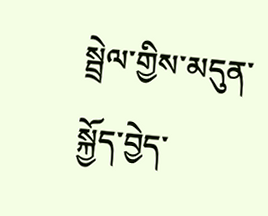སྦྲེལ་གྱིས་མདུན་སྐྱོད་བྱེད་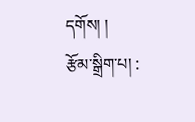དགོས། །
རྩོམ་སྒྲིག་པ། :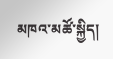མཁའ་མཚོ་སྐྱིད།